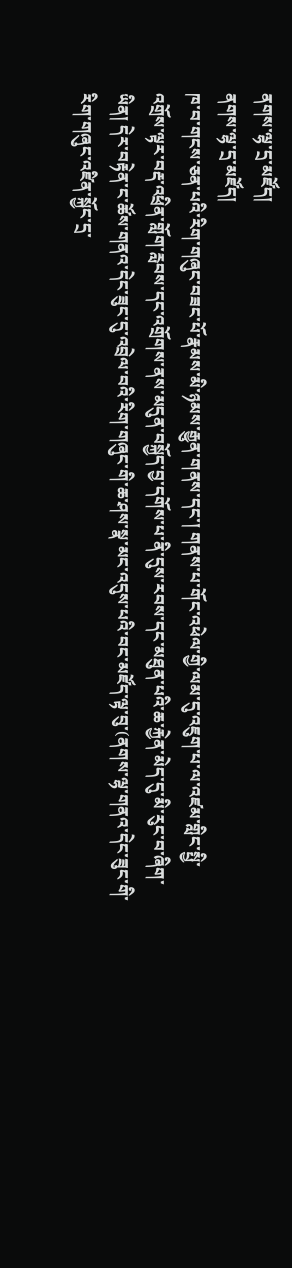ནགས་ལྷ་དྲ་མཛོད།
ནགས་ལྷ་དྲ་མཛོད།
ཁ་བ་གངས་ཅན་པའི་རིག་གཞུང་བཟང་པོ་རྣམས་མི་ཉམས་རྒྱུན་གནས་དང་། གནས་པ་གོང་འཕེལ་གྱི་ལམ་དུ་འཇུག་པ་ལ་འཛམ་གླིང་སྤྱི་འགྲོས་ལྟར་བརྡ་འཕྲིན་གློག་རླབས་དང་འགྲོགས་ནས་མདུན་བསྐྱོད་བྱ་དགོས་པ་ནི་དུས་རབས་དང་མཐུན་པའི་ཆ་རྐྱེན་མེད་དུ་མི་རུང་བ་ཞིག་ཡིན། དེར་བརྟེན་ང་ཚོས་གནའ་དེང་ཟུང་དུ་འབྲེལ་བའི་རིག་གཞུང་གི་ཆ་ཤས་སྣ་མང་འདུས་པའི་བང་མཛོད་ལྟ་བུ་(ནགས་ལྷ་གནའ་དེང་ཟུང་གི་རིག་གཞུང་འཛིན་སྐྱོང་དྲ་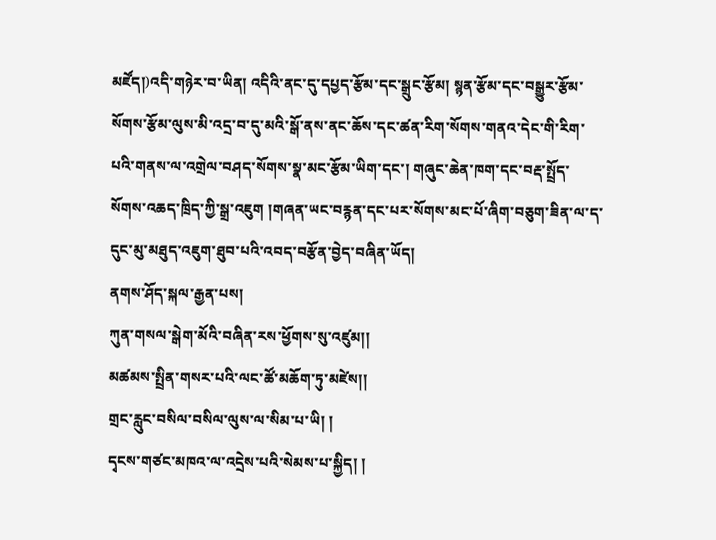མཛོད།)འདི་གཉེར་བ་ཡིན། འདིའི་ནང་དུ་དཔྱད་རྩོམ་དང་སྒྲུང་རྩོམ། སྙན་རྩོམ་དང་བསྒྱུར་རྩོམ་སོགས་རྩོམ་ལུས་མི་འདྲ་བ་དུ་མའི་སྒོ་ནས་ནང་ཆོས་དང་ཚན་རིག་སོགས་གནའ་དེང་གི་རིག་པའི་གནས་ལ་འགྲེལ་བཤད་སོགས་སྣ་མང་རྩོམ་ཡིག་དང་། གཞུང་ཆེན་ཁག་དང་བརྡ་སྤྲོད་སོགས་འཆད་ཁྲིད་ཀྱི་སྒྲ་འཇུག །གཞན་ཡང་བརྙན་དང་པར་སོགས་མང་པོ་ཞིག་བཅུག་ཟིན་ལ་ད་དུང་མུ་མཐུད་འཇུག་ཐུབ་པའི་འབད་བརྩོན་བྱེད་བཞིན་ཡོད།
ནགས་ཤོད་སྐལ་རྒྱན་པས།
ཀུན་གསལ་སྒེག་མོའི་བཞིན་རས་ཕྱོགས་སུ་འཛུམ།།
མཚམས་སྤྲིན་གསར་པའི་ལང་ཚོ་མཆོག་ཏུ་མཛེས།།
གྲང་རླུང་བསིལ་བསིལ་ལུས་ལ་སིམ་པ་ཡི། །
དྭངས་གཙང་མཁའ་ལ་འདྲེས་པའི་སེམས་པ་སྐྱིད། །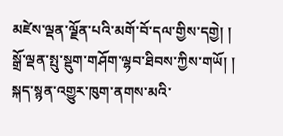མཛེས་ལྡན་ལྗོན་པའི་མགོ་བོ་དལ་གྱིས་དགྱེ། །
སྒྲོ་ལྡན་སྤུ་སྡུག་གཤོག་ལྷབ་ཐིབས་ཀྱིས་གཡོ། །
སྐད་སྙན་འགྱུར་ཁུག་ནགས་མའི་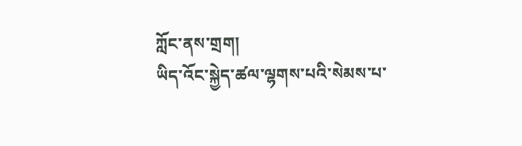ཀློང་ནས་གྲག།
ཡིད་འོང་སྐྱེད་ཚལ་ལྷགས་པའི་སེམས་པ་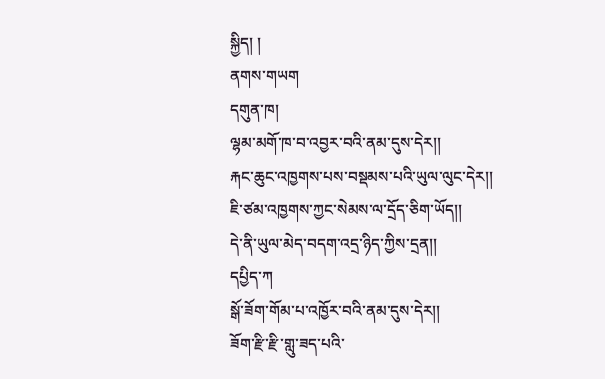སྐྱིད། །
ནགས་གཡག
དགུན་ཁ།
ལྷམ་མགོ་ཁ་བ་འབྱར་བའི་ནམ་དུས་དེར།།
རྐང་ཆུང་འཁྱགས་པས་བསྡམས་པའི་ཡུལ་ལུང་དེར།།
ཇི་ཙམ་འཁྱགས་ཀྱང་སེམས་ལ་དྲོད་ཅིག་ཡོད།།
དེ་ནི་ཡུལ་མེད་བདག་འདྲ་ཉིད་ཀྱིས་དྲན།།
དཔྱིད་ཀ
སྒོ་ཟོག་གོམ་པ་འཁྱོར་བའི་ནམ་དུས་དེར།།
ཟོག་རྫི་རྫི་གླུ་ཟད་པའི་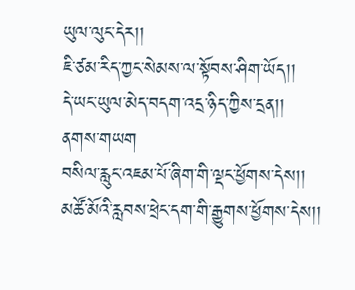ཡུལ་ལུང་དེར།།
ཇི་ཙམ་རིད་ཀྱང་སེམས་ལ་སྟོབས་ཤིག་ཡོད།།
དེ་ཡང་ཡུལ་མེད་བདག་འདྲ་ཉིད་ཀྱིས་དྲན།།
ནགས་གཡག
བསིལ་རླུང་འཇམ་པོ་ཞིག་གི་ལྡང་ཕྱོགས་དེས།།
མཚོ་མོའི་རླབས་ཕྲེང་དག་གི་རྒྱུགས་ཕྱོགས་དེས།།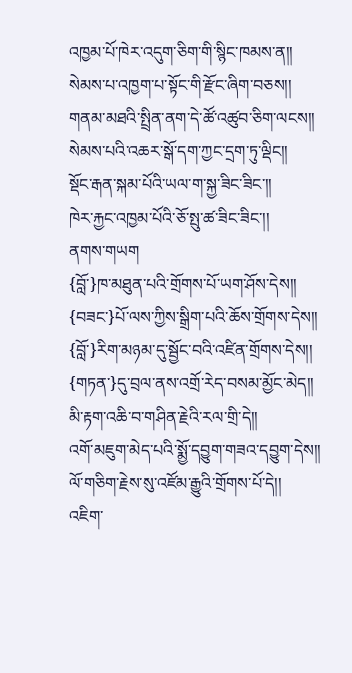འཁྱམ་པོ་ཁེར་འདུག་ཅིག་གི་སྙིང་ཁམས་ན།།
སེམས་པ་འཁྱག་པ་སྟོང་གི་རྫོང་ཞིག་བཅས།།
གནམ་མཐའི་སྤྲིན་ནག་དེ་ཚོ་འཚུབ་ཅིག་ལངས།།
སེམས་པའི་འཆར་སྒོ་དག་ཀྱང་དྲག་ཏུ་ལྡིང།།
སྡོང་རྒན་སྐམ་པོའི་ཡལ་ག་སྐྱ་ཟིང་ཟིང་།།
ཁེར་རྐྱང་འཁྱམ་པོའི་ཅོ་སྤུ་ཚ་ཟིང་ཟིང་།།
ནགས་གཡག
{བློ་}ཁ་མཐུན་པའི་གྲོགས་པོ་ཡག་ཤོས་དེས།།
{བཟང་}པོ་ལས་ཀྱིས་སྒྲིག་པའི་ཆོས་གྲོགས་དེས།།
{བློ་}རིག་མཉམ་དུ་སྦྱོང་བའི་འཛིན་གྲོགས་དེས།།
{གཏན་}དུ་བྲལ་ནས་འགྲོ་རེད་བསམ་མྱོང་མེད།།
མི་རྟག་འཆི་བ་གཤིན་རྗེའི་རལ་གྲི་དེ།།
འགོ་མཇུག་མེད་པའི་སྨྱོ་དབྱུག་གཟའ་དབྱུག་དེས།།
ལོ་གཅིག་རྗེས་སུ་འཛོམ་རྒྱུའི་གྲོགས་པོ་དེ།།
འཇིག་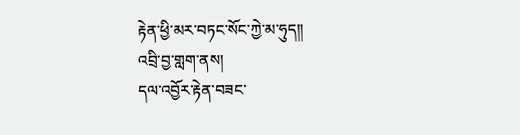རྟེན་ཕྱི་མར་བཏང་སོང་ཀྱེ་མ་ཧུད།།
འབྲི་བྱ་གླག་ནས།
དལ་འབྱོར་རྟེན་བཟང་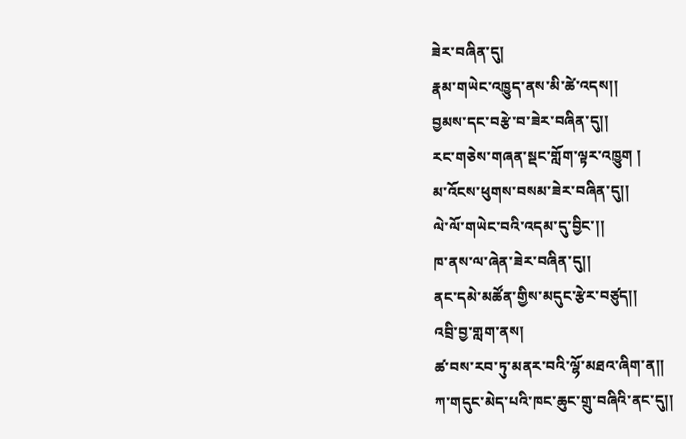ཟེར་བཞིན་དུ།
རྣམ་གཡེང་འཁྱུད་ནས་མི་ཚེ་འདས།།
བྱམས་དང་བརྩེ་བ་ཟེར་བཞིན་དུ།།
རང་གཅེས་གཞན་སྡང་གློག་ལྟར་འཁྱུག །
མ་འོངས་ཕུགས་བསམ་ཟེར་བཞིན་དུ།།
ལེ་ལོ་གཡེང་བའི་འདམ་དུ་བྱིང་།།
ཁ་ནས་ལ་ཞེན་ཟེར་བཞིན་དུ།།
ནང་དམེ་མཚོན་གྱིས་མདུང་རྩེར་བཙུད།།
འབྲི་བྱ་གླག་ནས།
ཚ་བས་རབ་ཏུ་མནར་བའི་ལྷོ་མཐའ་ཞིག་ན།།
ཀ་གདུང་མེད་པའི་ཁང་ཆུང་གྲུ་བཞིའི་ནང་དུ།།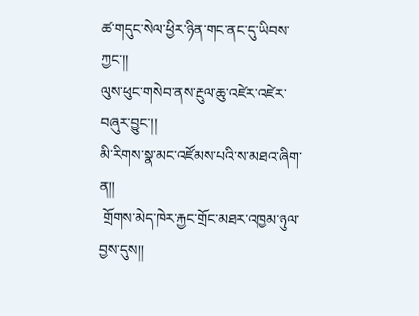ཚ་གདུང་སེལ་ཕྱིར་ཉིན་གང་ནང་དུ་ཡིབས་ཀྱང་།།
ལུས་ཕུང་གསེབ་ནས་རྔུལ་ཆུ་འཛེར་འཛེར་བཞུར་བྱུང་།།
མི་རིགས་སྣ་མང་འཛོམས་པའི་ས་མཐའ་ཞིག་ན།།
 གྲོགས་མེད་ཁེར་རྐྱང་གྲོང་མཐར་འཁྱམ་ཉུལ་བྱས་དུས།།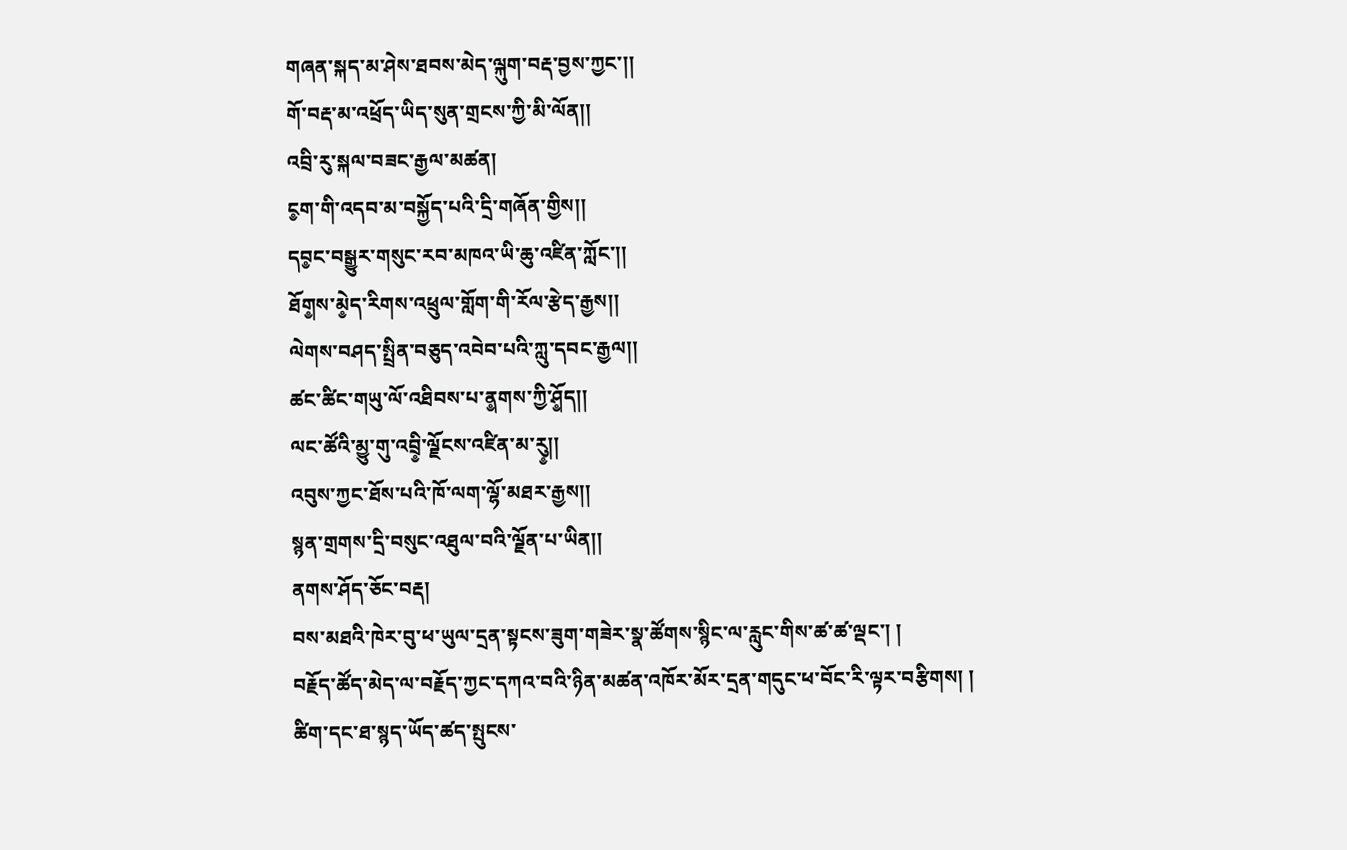གཞན་སྐད་མ་ཤེས་ཐབས་མེད་ལྐུག་བརྡ་བྱས་ཀྱང་།།
གོ་བརྡ་མ་འཕྲོད་ཡིད་སུན་གྲངས་ཀྱི་མི་ལོན།།
འབྲི་རུ་སྐལ་བཟང་རྒྱལ་མཚན།
ང༵ག་གི་འདབ་མ་བསྐྱོད་པའི་དྲི་གཞོན་གྱིས།།
དབ༵ང་བསྒྱུར་གསུང་རབ་མཁའ་ཡི་ཆུ་འཛིན་ཀློང་།།
ཐོག༵ས་མེ༵ད་རིགས་འཕྲུལ་གློག་གི་རོལ་རྩེད་རྒྱས།།
ལེགས་བཤད་སྤྲིན་བཅུད་འབེབ་པའི་ཀླུ་དབང་རྒྱལ།།
ཚང་ཚིང་གཡུ་ལོ་འཐིབས་པ་ན༵གས་ཀྱི་ཤོ༵ད།།
ལང་ཚོའི་མྱུ་གུ་འབྲི༵་ལྗོངས་འཛིན་མ་རུ༵།།
འབུས་ཀྱང་ཐོས་པའི་ཁོ་ལག་ལྷོ་མཐར་རྒྱས།།
སྙན་གྲགས་དྲི་བསུང་འཐུལ་བའི་ལྗོན་པ་ཡིན།།
ནགས་ཤོད་ཅོང་བརྡ།
བས་མཐའི་ཁེར་བུ་ཕ་ཡུལ་དྲན་སྟངས་ཟུག་གཟེར་སྣ་ཚོགས་སྙིང་ལ་རླུང་གིས་ཚ་ཚ་ལྡང་། །
བརྗོད་ཚོད་མེད་ལ་བརྗོད་ཀྱང་དཀའ་བའི་ཉིན་མཚན་འཁོར་མོར་དྲན་གདུང་ཕ་བོང་རི་ལྟར་བརྩིགས། །
ཚིག་དང་ཐ་སྙད་ཡོད་ཚད་སྤུངས་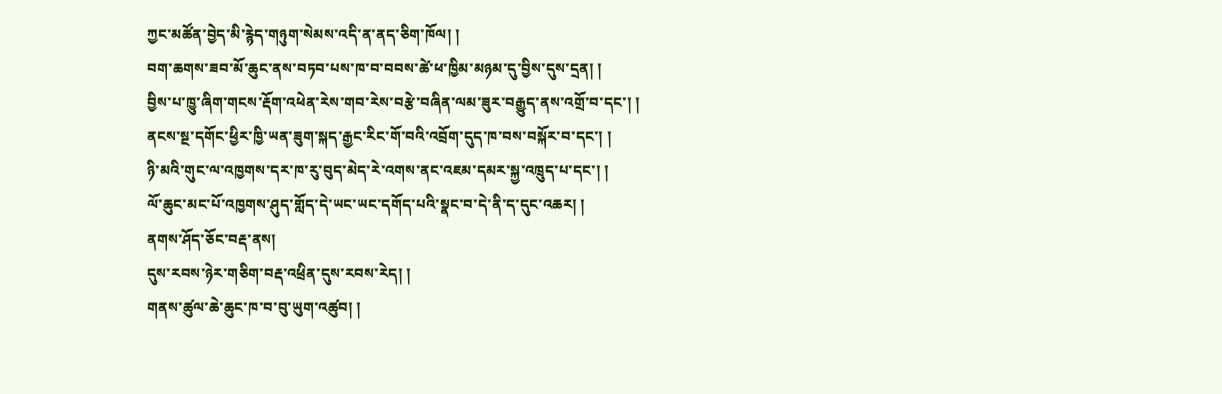ཀྱང་མཚོན་བྱེད་མི་རྙེད་གཉུག་སེམས་འདི་ན་ནད་ཅིག་ཁོལ། །
བག་ཆགས་ཟབ་མོ་ཆུང་ནས་བཏབ་པས་ཁ་བ་བབས་ཚེ་ཕ་ཁྱིམ་མཉམ་དུ་བྱིས་དུས་དྲན། །
བྱིས་པ་ཁྱུ་ཞིག་གངས་རྡོག་འཕེན་རེས་གབ་རེས་བརྩེ་བཞིན་ལམ་ཟུར་བརྒྱུད་ནས་འགྲོ་བ་དང་། །
ནངས་སྔ་དགོང་ཕྱིར་ཁྱི་ཡན་ཟུག་སྐད་རྒྱང་རིང་གོ་བའི་འབྲོག་དུད་ཁ་བས་བསྐོར་བ་དང་། །
ཉི་མའི་གུང་ལ་འཁྱགས་དར་ཁ་རུ་བུད་མེད་རེ་འགས་ནང་འཇམ་དམར་སྐྱ་འཁྲུད་པ་དང་། །
ལོ་ཆུང་མང་པོ་འཁྱགས་ཤུད་གློད་དེ་ཡང་ཡང་དགོད་པའི་སྣང་བ་དེ་ནི་ད་དུང་འཆར། །
ནགས་ཤོད་ཅོང་བརྡ་ནས།
དུས་རབས་ཉེར་གཅིག་བརྡ་འཕྲིན་དུས་རབས་རེད། །
གནས་ཚུལ་ཆེ་ཆུང་ཁ་བ་བུ་ཡུག་འཚུབ། །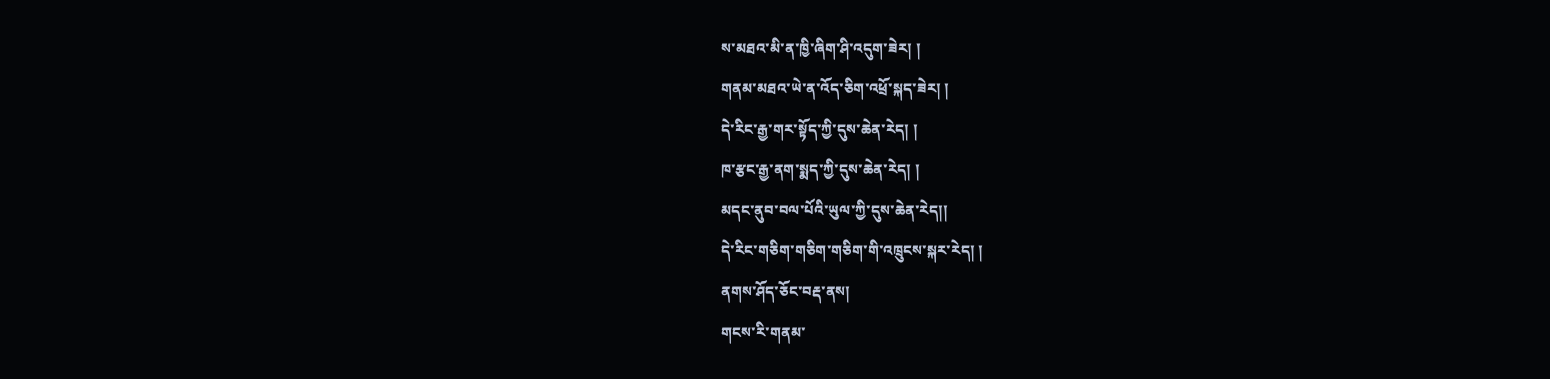ས་མཐའ་མི་ན་ཁྱི་ཞིག་ཤི་འདུག་ཟེར། །
གནམ་མཐའ་ཡེ་ན་འོད་ཅིག་འཕྲོ་སྐད་ཟེར། །
དེ་རིང་རྒྱ་གར་སྟོད་ཀྱི་དུས་ཆེན་རེད། །
ཁ་རྩང་རྒྱ་ནག་སྨད་ཀྱི་དུས་ཆེན་རེད། །
མདང་ནུབ་བལ་པོའི་ཡུལ་ཀྱི་དུས་ཆེན་རེད།།
དེ་རིང་གཅིག་གཅིག་གཅིག་གི་འཁྲུངས་སྐར་རེད། །
ནགས་ཤོད་ཅོང་བརྡ་ནས།
གངས་རི་གནམ་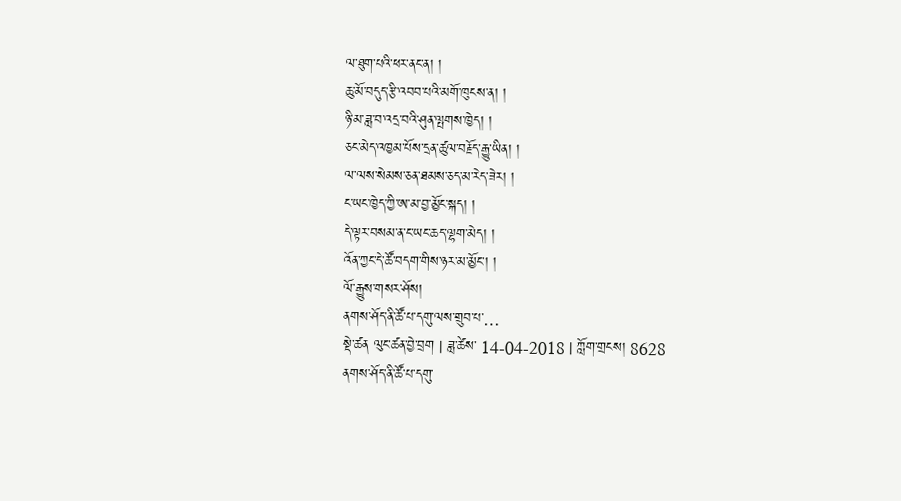ལ་ཐུག་པའི་ཕར་ནང་ན། །
ཆུ་མོ་བདུད་རྩི་འབབ་པའི་མགོ་ཁུངས་ན། །
ཉི་མ་ཟླ་བ་འདྲ་བའི་ཤུན་ལྤགས་ཁྱེད། །
ཅང་མེད་འཁྱམ་པོས་དྲན་ཚུལ་བརྗོད་རྒྱུ་ཡིན། །
ལ་ལས་སེམས་ཅན་ཐམས་ཅད་མ་རེད་ཟེར། །
ང་ཡང་ཁྱེད་ཀྱི་ཨ་མ་བྱ་མྱོང་སྐད། །
དེ་ལྟར་བསམ་ན་ང་ཡང་ཆད་ལྷག་མེད། །
འོན་ཀྱང་དེ་ཚོ་བདག་གིས་ཉར་མ་མྱོང་། །
ལོ་རྒྱུས་གསར་ཤོས།
ནགས་ཤོད་ནི་ཚོ་པ་དགུ་ལས་གྲུབ་པ་…
སྡེ་ཚན ལུང་ཚན་བྱེ་བྲག | ཟླ་ཚེས་ 14-04-2018 | ཀློག་གྲངས། 8628
ནགས་ཤོད་ནི་ཚོ་པ་དགུ་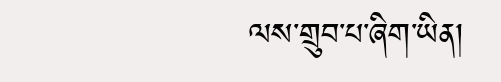ལས་གྲུབ་པ་ཞིག་ཡིན།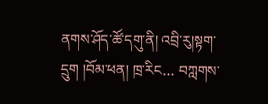ནགས་ཤོད་ཚོ་དགུ་ནི། འབྲི་རུ།སྟག་དྲུག །བོམ་ཕན། ཁྲ་རིང... བཀླགས་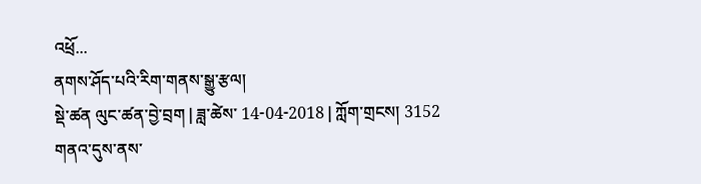འཕྲོ...
ནགས་ཤོད་པའི་རིག་གནས་སྒྱུ་རྩལ།
སྡེ་ཚན ལུང་ཚན་བྱེ་བྲག | ཟླ་ཚེས་ 14-04-2018 | ཀློག་གྲངས། 3152
གནའ་དུས་ནས་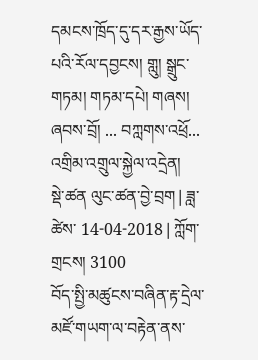དམངས་ཁྲོད་དུ་དར་རྒྱས་ཡོད་པའི་རོལ་དབྱངས། གླུ། སྒྲུང་གཏམ། གཏམ་དཔེ། གཞས། ཞབས་བྲོ། ... བཀླགས་འཕྲོ...
འགྲིམ་འགྲུལ་སྐྱེལ་འདྲེན།
སྡེ་ཚན ལུང་ཚན་བྱེ་བྲག | ཟླ་ཚེས་ 14-04-2018 | ཀློག་གྲངས། 3100
བོད་སྤྱི་མཚུངས་བཞིན་རྟ་དྲེལ་མཛོ་གཡག་ལ་བརྟེན་ནས་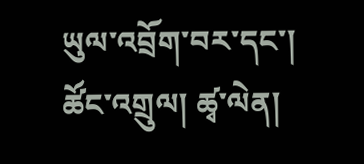ཡུལ་འབྲོག་བར་དང་། ཚོང་འགྲུལ། ཚྭ་ལེན།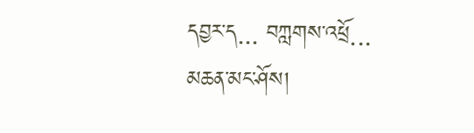དབྱར་ད... བཀླགས་འཕྲོ...
མཆན་མང་ཤོས།